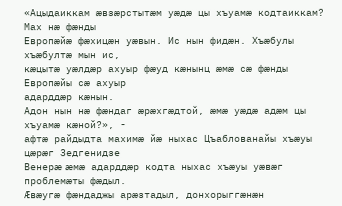«Ацыдаиккам æвзæрстытæм уæдæ цы хъуамæ кодтаиккам? Мах нæ фæнды
Европæйæ фæхицæн уæвын. Ис нын фидæн. Хъæбулы хъæбултæ мын ис,
кæцытæ уæлдæр ахуыр фæуд кæнынц æмæ сæ фæнды Европæйы сæ ахуыр
адарддæр кæнын.
Адон нын нæ фæндаг æрæхгæдтой, æмæ уæдæ адæм цы хъуамæ кæной?», -
афтæ райдыдта махимæ йæ ныхас Цъаблованайы хъæуы цæрæг Зедгенидзе
Венерæ æмæ адарддæр кодта ныхас хъæуы уæвæг проблемæты фæдыл.
Æвæугæ фæндаджы арæзтадыл, донхорыггæнæн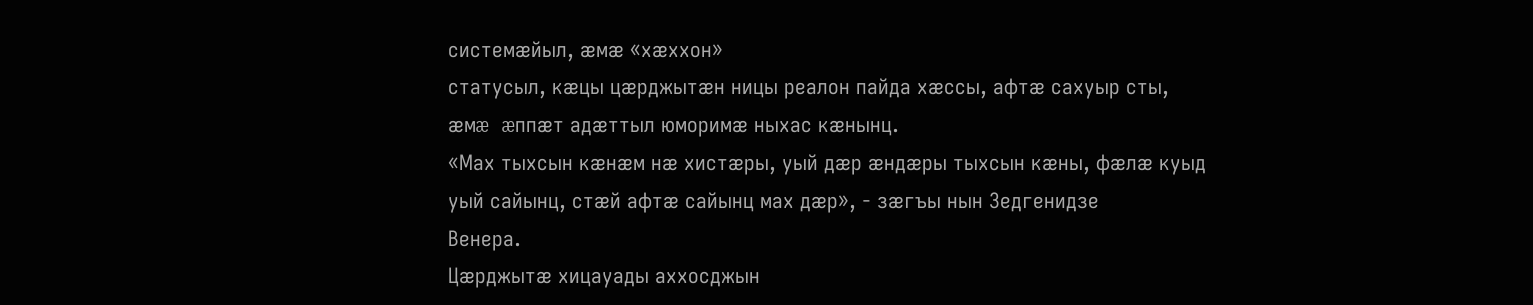системæйыл, æмæ «хæххон»
статусыл, кæцы цæрджытæн ницы реалон пайда хæссы, афтæ сахуыр сты,
æмæ æппæт адæттыл юморимæ ныхас кæнынц.
«Мах тыхсын кæнæм нæ хистæры, уый дæр æндæры тыхсын кæны, фæлæ куыд
уый сайынц, стæй афтæ сайынц мах дæр», - зæгъы нын Зедгенидзе
Венера.
Цæрджытæ хицауады аххосджын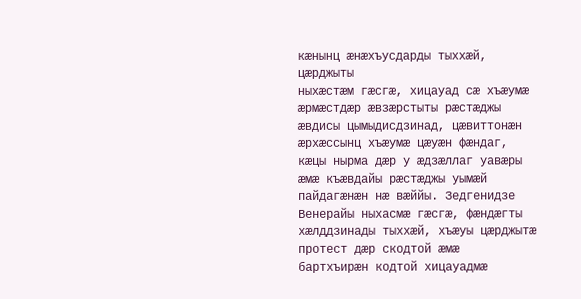кæнынц æнæхъусдарды тыххæй, цæрджыты
ныхæстæм гæсгæ, хицауад сæ хъæумæ æрмæстдæр æвзæрстыты рæстæджы
æвдисы цымыдисдзинад, цæвиттонæн æрхæссынц хъæумæ цæуæн фæндаг,
кæцы нырма дæр у æдзæллаг уавæры æмæ къæвдайы рæстæджы уымæй
пайдагæнæн нæ вæййы. Зедгенидзе Венерайы ныхасмæ гæсгæ, фæндæгты
хæлддзинады тыххæй, хъæуы цæрджытæ протест дæр скодтой æмæ
бартхъирæн кодтой хицауадмæ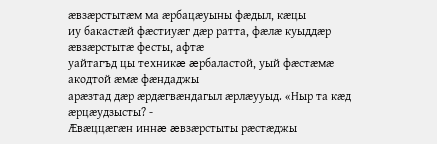æвзæрстытæм ма æрбацæуыны фæдыл, кæцы
иу бакастæй фæстиуæг дæр ратта, фæлæ куыддæр æвзæрстытæ фесты, афтæ
уайтагъд цы техникæ æрбаластой, уый фæстæмæ акодтой æмæ фæндаджы
арæзтад дæр æрдæгвæндагыл æрлæууыд. «Ныр та кæд æрцæудзысты? -
Æвæццæгæн иннæ æвзæрстыты рæстæджы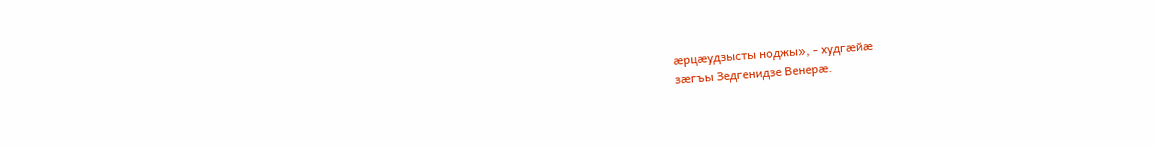æрцæудзысты ноджы», - худгæйæ
зæгъы Зедгенидзе Венерæ.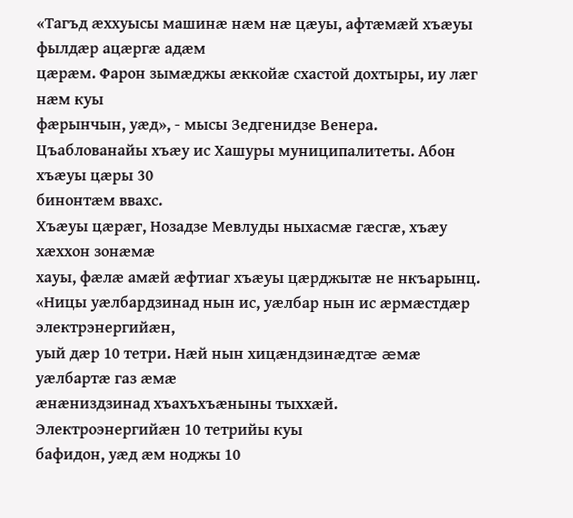«Тагъд æххуысы машинæ нæм нæ цæуы, афтæмæй хъæуы фылдæр ацæргæ адæм
цæрæм. Фарон зымæджы æккойæ схастой дохтыры, иу лæг нæм куы
фæрынчын, уæд», - мысы Зедгенидзе Венера.
Цъаблованайы хъæу ис Хашуры муниципалитеты. Абон хъæуы цæры 30
бинонтæм ввахс.
Хъæуы цæрæг, Нозадзе Мевлуды ныхасмæ гæсгæ, хъæу хæххон зонæмæ
хауы, фæлæ амæй æфтиаг хъæуы цæрджытæ не нкъарынц.
«Ницы уæлбардзинад нын ис, уæлбар нын ис æрмæстдæр электрэнергийæн,
уый дæр 10 тетри. Нæй нын хицæндзинæдтæ æмæ уæлбартæ газ æмæ
æнæниздзинад хъахъхъæныны тыххæй. Электроэнергийæн 10 тетрийы куы
бафидон, уæд æм ноджы 10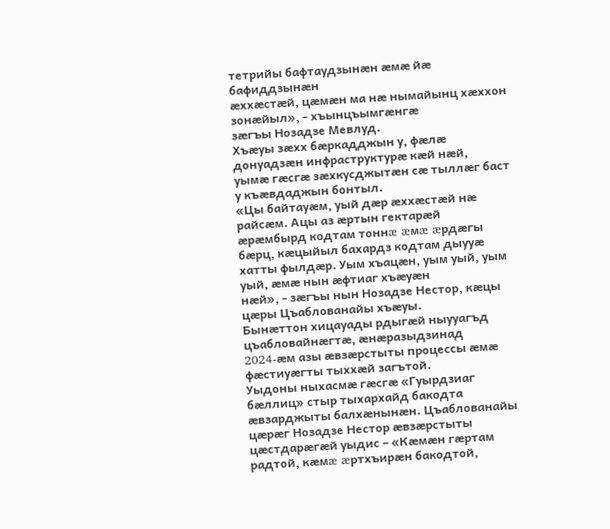тетрийы бафтаудзынæн æмæ йæ бафиддзынæн
æххæстæй, цæмæн ма нæ нымайынц хæххон зонæйыл», - хъынцъымгæнгæ
зæгъы Нозадзе Мевлуд.
Хъæуы зæхх бæркадджын у, фæлæ донуадзæн инфраструктурæ кæй нæй,
уымæ гæсгæ зæхкусджытæн сæ тыллæг баст у къæвдаджын бонтыл.
«Цы байтауæм, уый дæр æххæстæй нæ райсæм. Ацы аз æртын гектарæй
æрæмбырд кодтам тоннæ æмæ æрдæгы бæрц, кæцыйыл бахардз кодтам дыууæ
хатты фылдæр. Уым хъацæн, уым уый, уым уый, æмæ нын æфтиаг хъæуæн
нæй», - зæгъы нын Нозадзе Нестор, кæцы цæры Цъаблованайы хъæуы.
Бынæттон хицауады рдыгæй ныууагъд цъабловайнæгтæ, æнæразыдзинад
2024-æм азы æвзæрстыты процессы æмæ фæстиуæгты тыххæй загътой.
Уыдоны ныхасмæ гæсгæ «Гуырдзиаг бæллиц» стыр тыхархайд бакодта
æвзарджыты балхæнынæн. Цъаблованайы цæрæг Нозадзе Нестор æвзæрстыты
цæстдарæгæй уыдис – «Кæмæн гæртам радтой, кæмæ æртхъирæн бакодтой,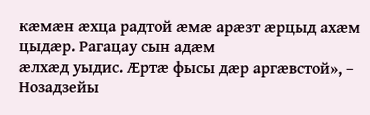кæмæн æхца радтой æмæ арæзт æрцыд ахæм цыдæр. Рагацау сын адæм
æлхæд уыдис. Æртæ фысы дæр аргæвстой», – Нозадзейы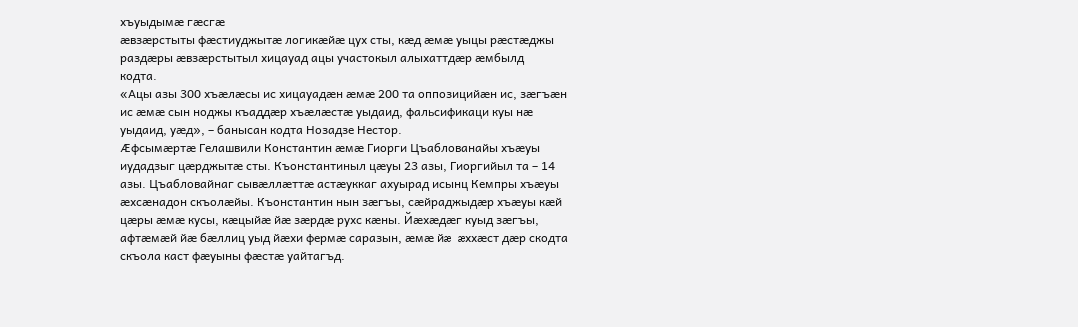хъуыдымæ гæсгæ
æвзæрстыты фæстиуджытæ логикæйæ цух сты, кæд æмæ уыцы рæстæджы
раздæры æвзæрстытыл хицауад ацы участокыл алыхаттдæр æмбылд
кодта.
«Ацы азы 300 хъæлæсы ис хицауадæн æмæ 200 та оппозицийæн ис, зæгъæн
ис æмæ сын ноджы къаддæр хъæлæстæ уыдаид, фальсификаци куы нæ
уыдаид, уæд», – банысан кодта Нозадзе Нестор.
Æфсымæртæ Гелашвили Константин æмæ Гиорги Цъаблованайы хъæуы
иудадзыг цæрджытæ сты. Къонстантиныл цæуы 23 азы, Гиоргийыл та – 14
азы. Цъабловайнаг сывæллæттæ астæуккаг ахуырад исынц Кемпры хъæуы
æхсæнадон скъолæйы. Къонстантин нын зæгъы, сæйраджыдæр хъæуы кæй
цæры æмæ кусы, кæцыйæ йæ зæрдæ рухс кæны. Йæхæдæг куыд зæгъы,
афтæмæй йæ бæллиц уыд йæхи фермæ саразын, æмæ йæ æххæст дæр скодта
скъола каст фæуыны фæстæ уайтагъд.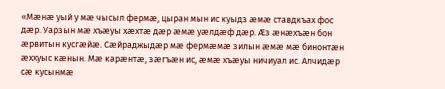«Мæнæ уый у мæ чысыл фермæ, цыран мын ис куыдз æмæ ставдкъах фос
дæр. Уарзын мæ хъæуы хæхтæ дæр æмæ уæлдæф дæр. Æз æнæхъæн бон
æрвитын кусгæйæ. Сæйраджыдæр мæ фермæмæ зилын æмæ мæ бинонтæн
æххуыс кæнын. Мæ карæнтæ, зæгъæн ис, æмæ хъæуы ничиуал ис. Алчидæр
сæ кусынмæ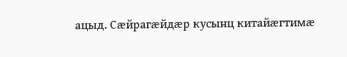ацыд. Сæйрагæйдæр кусынц китайæгтимæ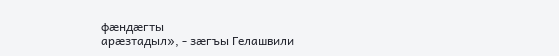фæндæгты
арæзтадыл», - зæгъы Гелашвили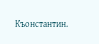Къонстантин.